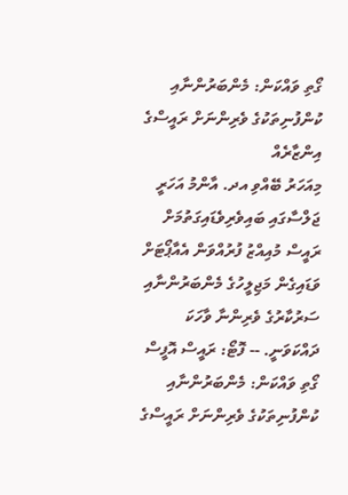ގޯތި ވައްކަން: މެންބަރުންނާއި ކުންފުނިތަކުގެ ވެރިންނަށް ރައީސްގެ އިންޒާރެއް
މިއަހަރު ބޭއްވި އދ. އާންމު އަހަރީ ޖަލްސާގައި ބައިވެރިވެޑައިގަތުމަށް ރައީސް މުއިއްޒު ފުރުއްވަން އެއާޕޯޓަށް ވަޑައިގެން މަޖިލީހުގެ މެންބަރުންނާއި ސަރުކާރުގެ ވެރިންނާ ވާހަކަ ދައްކަވަނީ. -- ފޮޓޯ: ރައީސް އޮފީސް
ގޯތި ވައްކަން: މެންބަރުންނާއި ކުންފުނިތަކުގެ ވެރިންނަށް ރައީސްގެ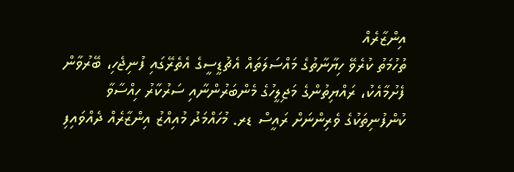އިންޒާރެއް
ތުހުމަތު ކުރެވޭ ހިޔާނާތުގެ މައްސަލަތައް އެޗުޑީސީގެ އެތެރޭގައި ފުނިޖެހި، ބޭރުވާން ފެށުމާއެކު، ރައްޔިތުންގެ މަޖިލީހުގެ މެންބަރުންނާއި ސަރުކާރު ހިއްސާވާ ކުންފުނިތަކުގެ ވެރިންނަށް ރައީސް ޑރ. މުހައްމަދު މުއިއްޒު އިންޒާރެއް ދެއްވައިފި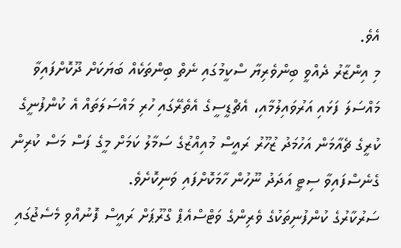އެވެ.
މި އިންޒާރު ދެއްވީ ބިންވެރިޔާ ސްކީމުގައި ނެތް ބިންތަކެއް ބަޔަކަށް ދޫކޮށްފައިވާ މައްސަލަ ފަޅައި އަރުވައިލުމާއި، އެޗްޑީސީގެ އެތެރޭގައި ހުރި މައްސަލަތައް އެ ކުންފުނީގެ ކުރީގެ ޗެއާމަން އަހުމަދު ޒުހޫރު ރައީސް މުއިއްޒުގެ ސަމާލު ކަމަށް މީގެ ފަސް މަސް ކުރިން ގެނެސްފައިވާ ސިޓީ އަދަދު ނޫހުން ހާމަކޮށްފައި ވަނިކޮށެވެ.
ސަރުކާރުގެ ކުންފުނިތަކުގެ ވެރިންގެ ވަޓްސްއެޕް ގްރޫޕަށް ރައީސް ފޮނުއްވި މެސެޖުގައި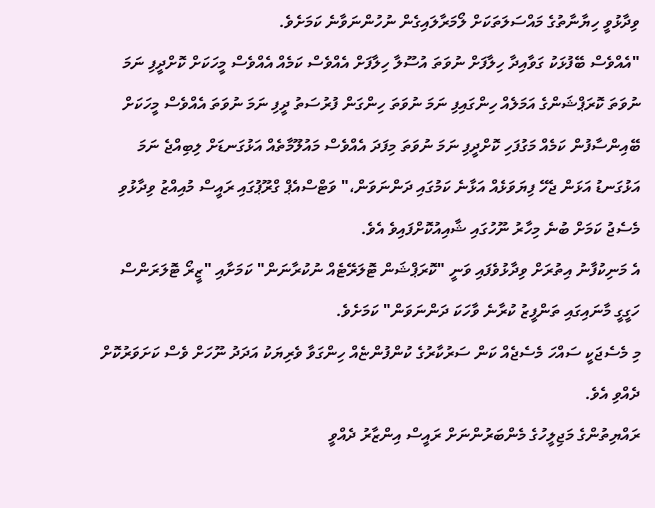ވިދާޅުވީ ހިޔާނާތުގެ މައްސަލަތަކަށް ލޯމަރާލައިގެން ނުހުންނަވާނެ ކަމަށެވެ.
"އެއްވެސް ބޭފުޅަކު ގަވާއިދާ ހިލާފަށް ނުވަތަ އުސޫލާ ހިލާފަށް އެއްވެސް ކަމެއް އެއްވެސް މީހަކަށް ކޮށްދީފި ނަމަ ނުވަތަ ކޮރަޕްޝަންގެ އަމަލެއް ހިންގައިފި ނަމަ ނުވަތަ ހިންގަން ފުރުސަތު ދީފި ނަމަ ނުވަތަ އެއްވެސް މީހަކަށް ބޭއިންސާފުން ކަމެއް މަގުފަހި ކޮށްދީފި ނަމަ ނުވަތަ މިފަދަ އެއްވެސް މައުލޫމާތެއް އަޅުގަނޑަށް ލިބިއްޖެ ނަމަ އަޅުގަނޑު އަޅަން ޖެހޭ ފިޔަވަޅެއް އަޅާނެ ކަމުގައި ދަންނަވަން،" ވަޓްސްއެޕް ގްރޫޕުގައި ރައީސް މުއިއްޒު ވިދާޅުވި މެސެޖު ކަމަށް ބުނެ މިހާރު ނޫހުގައި ޝާއިއުކޮށްފައިވެ އެވެ.
އެ މަނިކުފާނު އިތުރަށް ވިދާޅުވެފައި ވަނީ "ކޮރަޕްޝަން ޓޮލަރޭޓެއް ނުކުރާނަން" ކަމަށާއި "ޒީރޯ ޓޮލަރަންސް ހަގީގީ މާނައިގައި ތަންފީޒު ކުރާނެ ވާހަކަ ދަންނަވަން" ކަމަށެވެ.
މި މެސެޖަކީ ސައްހަ މެސެޖެއް ކަން ސަރުކާރުގެ ކުންފުންޏެއް ހިންގަވާ ވެރިޔަކު އަދަދު ނޫހަށް ވެސް ކަށަވަރުކޮށް ދެއްވި އެވެ.
ރައްޔިތުންގެ މަޖިލީހުގެ މެންބަރުންނަށް ރައީސް އިންޒާރު ދެއްވީ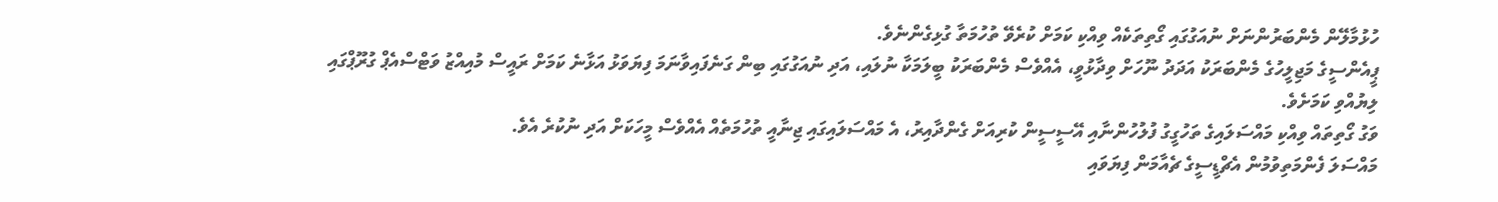ހުޅުމާލޭން މެންބަރުންނަށް ނުއަގުގައި ގޯތިތަކެއް ވިއްކި ކަމަށް ކުރެވޭ ތުހުމަތާ ގުޅިގެންނެވެ.
ޕީއެންސީގެ މަޖިލީހުގެ މެންބަރަކު އަދަދު ނޫހަށް ވިދާޅުވީ، އެއްވެސް މެންބަރަކު ބީލަމަކާ ނުލައި، އަދި ނުއަގުގައި ބިން ގަނެފައިވާނަމަ ފިޔަވަޅު އަޅާނެ ކަމަށް ރައީސް މުއިއްޒު ވަޓްސްއެޕް ގުރޫޕްގައި ލިޔުއްވި ކަމަށެވެ.
ވަގު ގޯތިތައް ވިއްކި މައްސަލައިގެ ތަހުގީގު ފުލުހުންނާއި އޭސީސީން ކުރިއަށް ގެންދާއިރު، އެ މައްސަލައިގައި ޖިނާއީ ތުހުމަތެއް އެއްވެސް މީހަކަށް އަދި ނުކުރެ އެވެ.
މައްސަލަ ފެންމަތިވުމުން އެޗްޑީސީގެ ޗެއާމަން ފިޔަވައި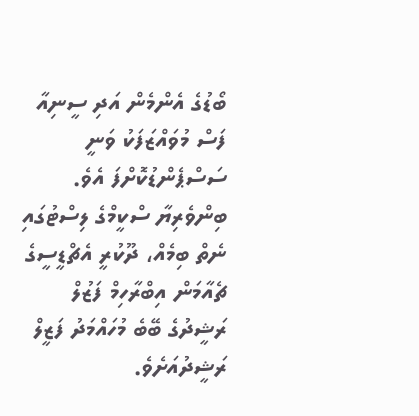ބޯޑުގެ އެންމެން އަދި ސީނިއާ ފަސް މުވައްޒަފަކު ވަނީ ސަސްޕެންޑުކޮށްފަ އެވެ.
ބިންވެރިޔާ ސްކީމްގެ ލިސްޓުގައި ނެތް ބިމެއް، ދޫކުރީ އެޗްޑީސީގެ ޗެއާމަން އިބްރާހިމް ފަޒުލް ރަޝީދުގެ ބޭބެ މުހައްމަދު ފަޒީލް ރަޝީދުއަށެވެ.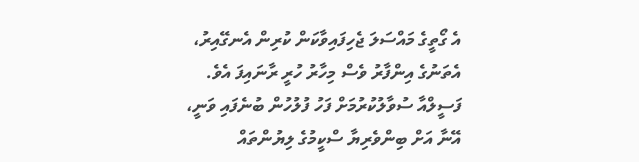އެ ގޯތީގެ މައްސަލަ ޖެހިފައިވާކަން ކުރިން އެނގޭއިރު، އެތަނުގެ އިންފާރު ވެސް މިހާރު ހުރީ ރާނައިފަ އެވެ.
ފަސީލްއާ ސުވާލުކުރުމަށް ފަހު ފުލުހުން ބުނެފައި ވަނީ، އޭނާ އަށް ބިންވެރިޔާ ސްކީމުގެ ލިޔުންތައް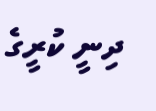ދިނީ ކުރީގެ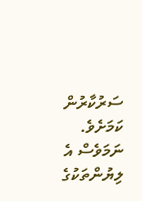ސަރުކާރުން ކަމަށެވެ. ނަމަވެސް އެ ލިޔުންތަކުގެ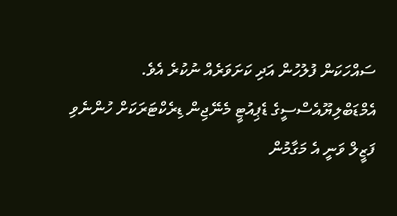ސައްހަކަން ފުލުހުން އަދި ކަށަވަރެއް ނުކުރެ އެވެ.
އެމްޑަބްލިޔޫއެސްސީގެ ޑެޕިއުޓީ މެނޭޖިން ޑިރެކްޓަރަކަށް ހުންނެވި ފަޒީލް ވަނީ އެ މަގާމުން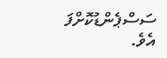ސަސްޕެންޑުކޮށްފަ އެވެ.